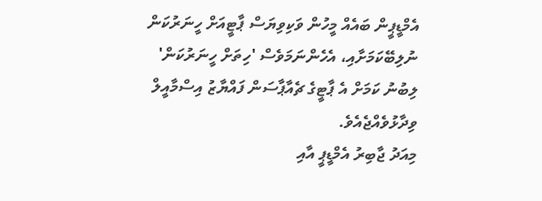އެމްޑީޕީން ބައެއް މީހުން ވަކިވިޔަސް ޕާޓީއަށް ހީނަރުކަން ނުލިބޭކަމަށާއި، އެހެންނަމަވެސް 'ހިތަށް ހީނަރުކަން' ލިބުނު ކަމަށް އެ ޕާޓީގެ ޗެއާޕާސަން ފައްޔާޒު އިސްމާއީލް ވިދާޅުވެއްޖެއެވެ.
މިއަދު ޖާބިރު އެމްޑީޕީ އާއި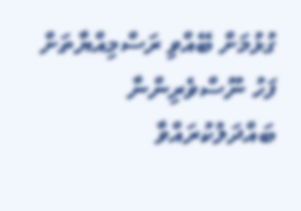ގުޅުމަށް ބޭއްވި ރަސްމިއްޔާތަށް ފަހު ނޫސްވެރިންނާ ބައްދަލުކުރައްވާ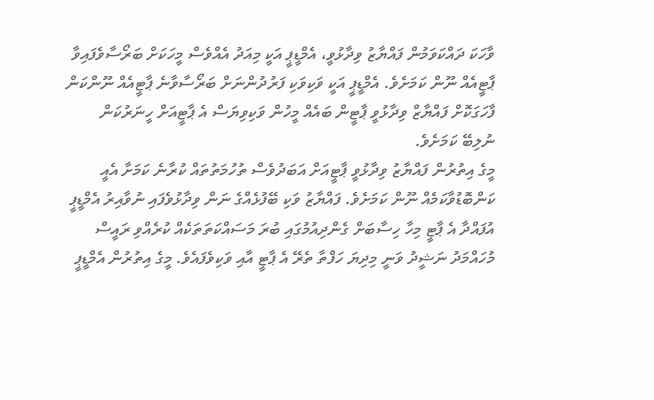ވާހަކަ ދައްކަވަމުން ފައްޔާޒު ވިދާޅުވީ، އެމްޑީޕީ އަކީ މިއަދު އެއްވެސް މީހަކަށް ބަރޯސާވެފައިވާ ޕާޓީއެއް ނޫން ކަމަށެވެ. އެމްޑީޕީ އަކީ ވަކިވަކި ފަރުދުންނަށް ބަރޯސާވާނެ ޕާޓީއެއް ނޫންކަން ފާހަގަކޮށް ފައްޔާޒް ވިދާޅުވީ ޕާޓީން ބައެއް މީހުން ވަކިވިޔަސް އެ ޕާޓީއަށް ހީނަރުކަން ނުލިބޭ ކަމަށެވެ.
މީގެ އިތުރުން ފައްޔާޒު ވިދާޅުވީ ޕާޓީއަށް އަބަދުވެސް ތުހުމަތުތައް ކުރާނެ ކަމަށާ އެއީ ކަންބޮޑުވާކަމެއް ނޫން ކަމަށެވެ. ފައްޔާޒު ވަކި ބޭފުޅެއްގެ ނަން ވިދާޅުވެފައި ނުވާއިރު އެމްޑީޕީ އުފައްދާ އެ ޕާޓީ މިހާ ހިސާބަށް ގެންދިއުމުގައި ބުރަ މަސައްކަތަތަކެއް ކުރެއްވި ރައީސް މުހައްމަދު ނަޝީދު ވަނީ މިދިޔަ ހަފްތާ ތެރޭ އެ ޕާޓީ އާއި ވަކިވެފައެވެ. މީގެ އިތުރުން އެމްޑީޕީ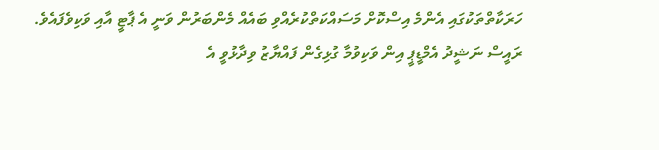ހަރަކާތްތަކުގައި އެންމެ އިސްކޮށް މަސައްކަތްކުރެއްވި ބައެއް މެންބަރުން ވަނީ އެ ޕާޓީ އާއި ވަކިވެފައެވެ.
ރައީސް ނަޝީދު އެމްޑީޕީ އިން ވަކިވުމާ ގުޅިގެން ފައްޔާޒު ވިދާޅުވީ އެ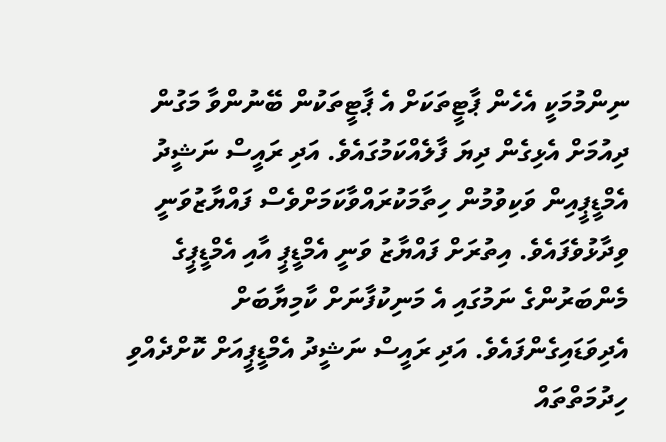ނިންމުމަކީ އެހެން ޕާޓީތަކަށް އެ ޕާޓީތަކުން ބޭނުންވާ މަގުން ދިއުމަށް އެޅިގެން ދިޔަ ފާލެއްކަމުގައެވެ. އަދި ރައީސް ނަޝީދު އެމްޑީޕީއިން ވަކިވުމުން ހިތާމަކުރައްވާކަމަށްވެސް ފައްޔާޒުވަނީ ވިދާޅުވެފައެވެ. އިތުރަށް ފައްޔާޒު ވަނީ އެމްޑީޕީ އާއި އެމްޑީޕީގެ މެންބަރުންގެ ނަމުގައި އެ މަނިކުފާނަށް ކާމިޔާބަށް އެދިވަޑައިގެންފައެވެ. އަދި ރައީސް ނަޝީދު އެމްޑީޕީއަށް ކޮށްދެއްވި ހިދުމަތްތައް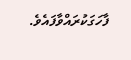ފާހަގަކުރައްވާފައެވެ.